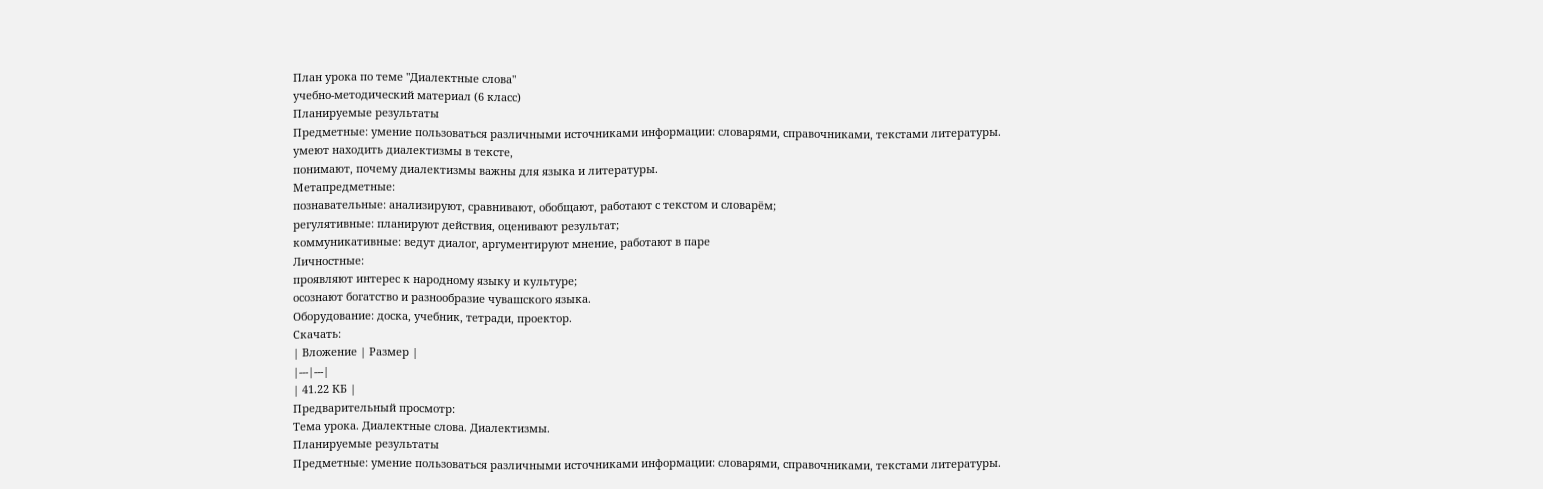План урока по теме "Диалектные слова"
учебно-методический материал (6 класс)
Планируемые результаты
Предметные: умение пользоваться различными источниками информации: словарями, справочниками, текстами литературы.
умеют находить диалектизмы в тексте,
понимают, почему диалектизмы важны для языка и литературы.
Метапредметные:
познавательные: анализируют, сравнивают, обобщают, работают с текстом и словарём;
регулятивные: планируют действия, оценивают результат;
коммуникативные: ведут диалог, аргументируют мнение, работают в паре
Личностные:
проявляют интерес к народному языку и культуре;
осознают богатство и разнообразие чувашского языка.
Оборудование: доска, учебник, тетради, проектор.
Скачать:
| Вложение | Размер |
|---|---|
| 41.22 КБ |
Предварительный просмотр:
Тема урока. Диалектные слова. Диалектизмы.
Планируемые результаты
Предметные: умение пользоваться различными источниками информации: словарями, справочниками, текстами литературы.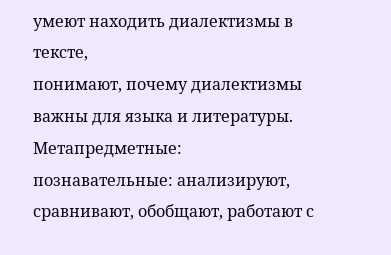умеют находить диалектизмы в тексте,
понимают, почему диалектизмы важны для языка и литературы.
Метапредметные:
познавательные: анализируют, сравнивают, обобщают, работают с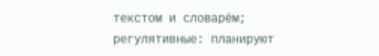текстом и словарём;
регулятивные: планируют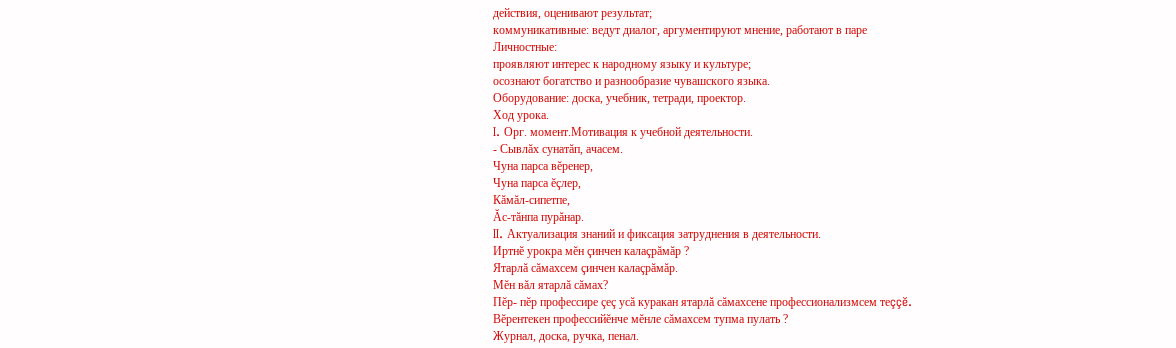действия, оценивают результат;
коммуникативные: ведут диалог, аргументируют мнение, работают в паре
Личностные:
проявляют интерес к народному языку и культуре;
осознают богатство и разнообразие чувашского языка.
Оборудование: доска, учебник, тетради, проектор.
Ход урока.
I. Орг. момент.Мотивация к учебной деятельности.
- Сывлăх сунатăп, ачасем.
Чуна парса вĕренер,
Чуна парса ĕçлер,
Кăмăл-сипетпе,
Ăс-тăнпа пурăнар.
II. Актуализация знаний и фиксация затруднения в деятельности.
Иртнĕ урокра мĕн çинчен калаçрăмăр ?
Ятарлă сăмахсем çинчен калаçрăмăр.
Мĕн вăл ятарлă сăмах?
Пĕр- пĕр профессире çеç усă куракан ятарлă сăмахсене профессионализмсем теççĕ.
Вĕрентекен профессийĕнче мĕнле сăмахсем тупма пулать ?
Журнал, доска, ручка, пенал.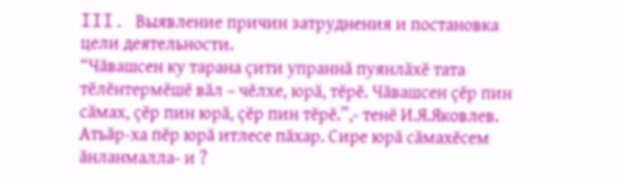III. Выявление причин затруднения и постановка цели деятельности.
“Чăвашсен ку тарана çити упраннă пуянлăхĕ тата тĕлĕнтермĕшĕ вăл – чĕлхе, юрă, тĕрĕ. Чăвашсен çĕр пин сăмах, çĕр пин юрă, çĕр пин тĕрĕ.”,- тенĕ И.Я.Яковлев. Атьăр-ха пĕр юрă итлесе пăхар. Сире юрă сăмахĕсем ăнланмалла- и ?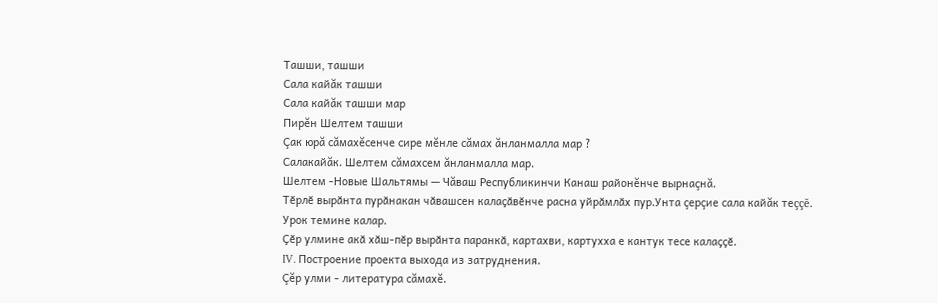Ташши, ташши
Сала кайăк ташши
Сала кайăк ташши мар
Пирĕн Шелтем ташши
Çак юрă сăмахĕсенче сире мĕнле сăмах ăнланмалла мар ?
Салакайăк. Шелтем сăмахсем ăнланмалла мар.
Шелтем -Новые Шальтямы — Чăваш Республикинчи Канаш районĕнче вырнаçнă.
Тӗрлӗ вырӑнта пурӑнакан чӑвашсен калаҫӑвӗнче расна уйрӑмлӑх пур.Унта çерçие сала кайăк теççĕ.
Урок темине калар.
Ҫӗр улмине акӑ хӑш-пӗр вырӑнта паранкӑ, картахви, картухха е кантук тесе калаҫҫӗ.
IV. Построение проекта выхода из затруднения.
Çĕр улми - литература сăмахĕ.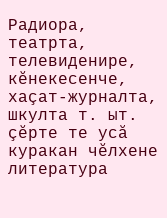Радиора, театрта, телевиденире, кĕнекесенче, хаçат-журналта, шкулта т. ыт. çĕрте те усă куракан чĕлхене литература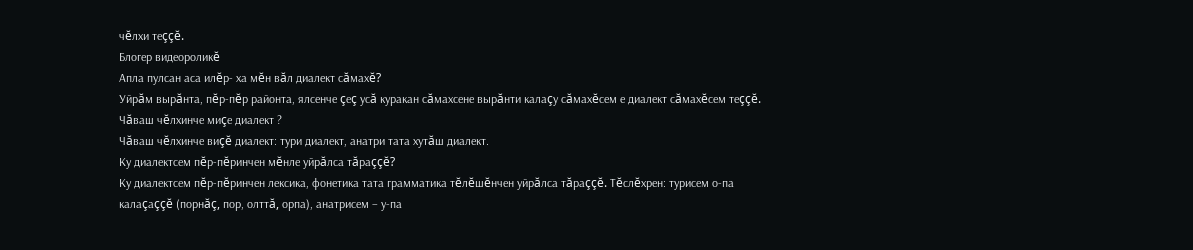чĕлхи теççĕ.
Блогер видеороликĕ
Апла пулсан аса илĕр- ха мĕн вăл диалект сăмахĕ?
Уйрăм вырăнта, пĕр-пĕр районта, ялсенче çеç усă куракан сăмахсене вырăнти калаçу сăмахĕсем е диалект сăмахĕсем теççĕ.
Чăваш чĕлхинче миçе диалект ?
Чăваш чĕлхинче виçĕ диалект: тури диалект, анатри тата хутăш диалект.
Ку диалектсем пĕр-пĕринчен мĕнле уйрăлса тăраççĕ?
Ку диалектсем пĕр-пĕринчен лексика, фонетика тата грамматика тĕлĕшĕнчен уйрăлса тăраççĕ. Тĕслĕхрен: турисем о-па калаçаççĕ (порнăç, пор, олттă, орпа), анатрисем – у-па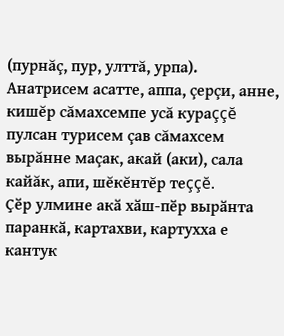(пурнăç, пур, улттă, урпа).
Анатрисем асатте, аппа, çерçи, анне, кишĕр сăмахсемпе усă кураççĕ пулсан турисем çав сăмахсем вырăнне маçак, акай (аки), сала кайăк, апи, шĕкĕнтĕр теççĕ.
Ҫӗр улмине акӑ хӑш-пӗр вырӑнта паранкӑ, картахви, картухха е кантук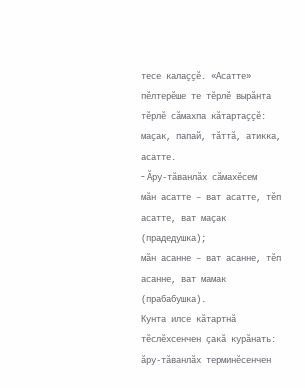тесе калаҫҫӗ. «Асатте» пӗлтерӗше те тӗрлӗ вырӑнта тӗрлӗ сӑмахпа кӑтартаҫҫӗ: маҫак, папай, тӑттӑ, атикка, асатте.
- Ăру-тăванлăх сăмахĕсем
мăн асатте – ват асатте, тĕп асатте, ват маçак (прадедушка);
мăн асанне – ват асанне, тĕп асанне, ват мамак (прабабушка).
Кунта илсе кăтартнă тĕслĕхсенчен çакă курăнать: ăру-тăванлăх терминĕсенчен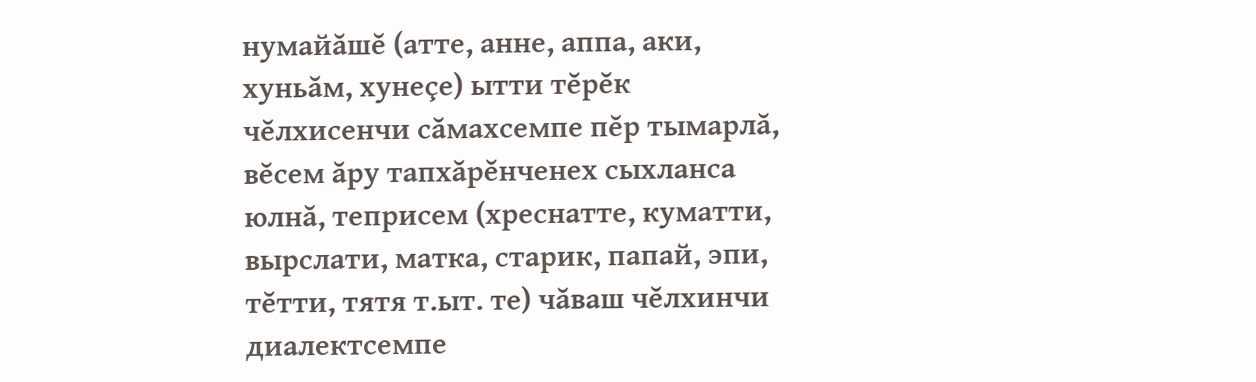нумайăшĕ (атте, анне, аппа, аки, хуньăм, хунеçе) ытти тĕрĕк чĕлхисенчи сăмахсемпе пĕр тымарлă, вĕсем ăру тапхăрĕнченех сыхланса юлнă, теприсем (хреснатте, куматти, вырслати, матка, старик, папай, эпи, тĕтти, тятя т.ыт. те) чăваш чĕлхинчи диалектсемпе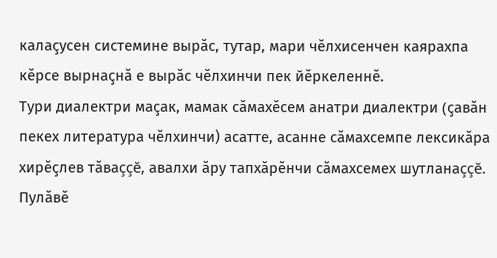калаçусен системине вырăс, тутар, мари чĕлхисенчен каярахпа кĕрсе вырнаçнă е вырăс чĕлхинчи пек йĕркеленнĕ.
Тури диалектри маçак, мамак сăмахĕсем анатри диалектри (çавăн пекех литература чĕлхинчи) асатте, асанне сăмахсемпе лексикăра хирĕçлев тăваççĕ, авалхи ăру тапхăрĕнчи сăмахсемех шутланаççĕ. Пулăвĕ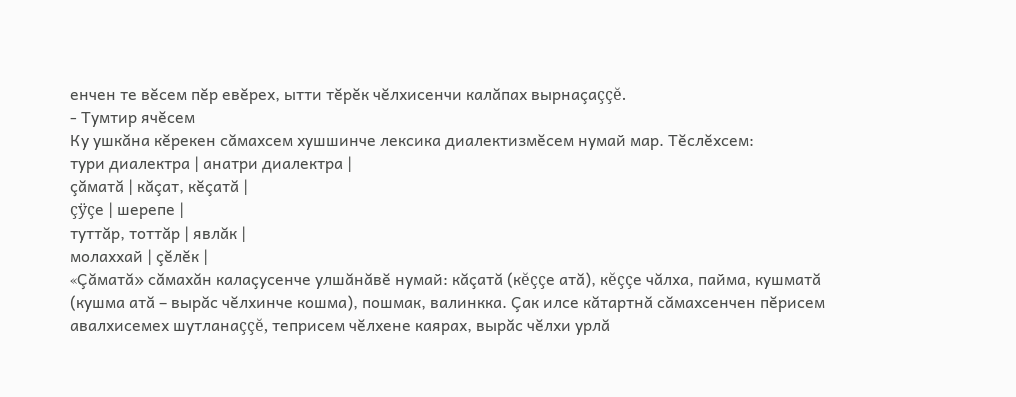енчен те вĕсем пĕр евĕрех, ытти тĕрĕк чĕлхисенчи калăпах вырнаçаççĕ.
- Тумтир ячĕсем
Ку ушкăна кĕрекен сăмахсем хушшинче лексика диалектизмĕсем нумай мар. Тĕслĕхсем:
тури диалектра | анатри диалектра |
çăматă | кăçат, кĕçатă |
çÿçе | шерепе |
туттăр, тоттăр | явлăк |
молаххай | çĕлĕк |
«Çăматă» сăмахăн калаçусенче улшăнăвĕ нумай: кăçатă (кĕççе атă), кĕççе чăлха, пайма, кушматă (кушма атă – вырăс чĕлхинче кошма), пошмак, валинкка. Çак илсе кăтартнă сăмахсенчен пĕрисем авалхисемех шутланаççĕ, теприсем чĕлхене каярах, вырăс чĕлхи урлă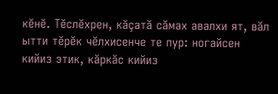кĕнĕ. Тĕслĕхрен, кăçатă сăмах авалхи ят, вăл ытти тĕрĕк чĕлхисенче те пур: ногайсен кийиз этик, кăркăс кийиз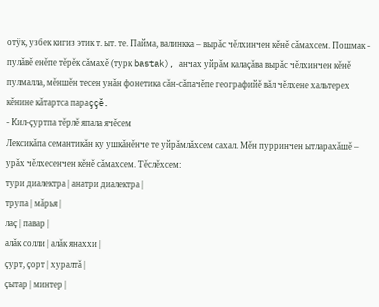отÿк, узбек кигиз этик т. ыт. те. Пайма, валинкка – вырăс чĕлхинчен кĕнĕ сăмахсем. Пошмак - пулăвĕ енĕпе тĕрĕк сăмахĕ (турк bastak), анчах уйрăм калаçăва вырăс чĕлхинчен кĕнĕ пулмалла, мĕншĕн тесен унăн фонетика сăн-сăпачĕпе географийĕ вăл чĕлхене хальтерех кĕнине кăтартса параççĕ.
- Кил-çуртпа тĕрлĕ япала ячĕсем
Лексикăпа семантикăн ку ушкăнĕнче те уйрăмлăхсем сахал. Мĕн пурринчен ытларахăшĕ – урăх чĕлхесенчен кĕнĕ сăмахсем. Тĕслĕхсем:
тури диалектра | анатри диалектра |
трупа | мăрья |
лаç | павар |
алăк солли | алăк янаххи |
çурт, çорт | хуралтă |
çытар | минтер |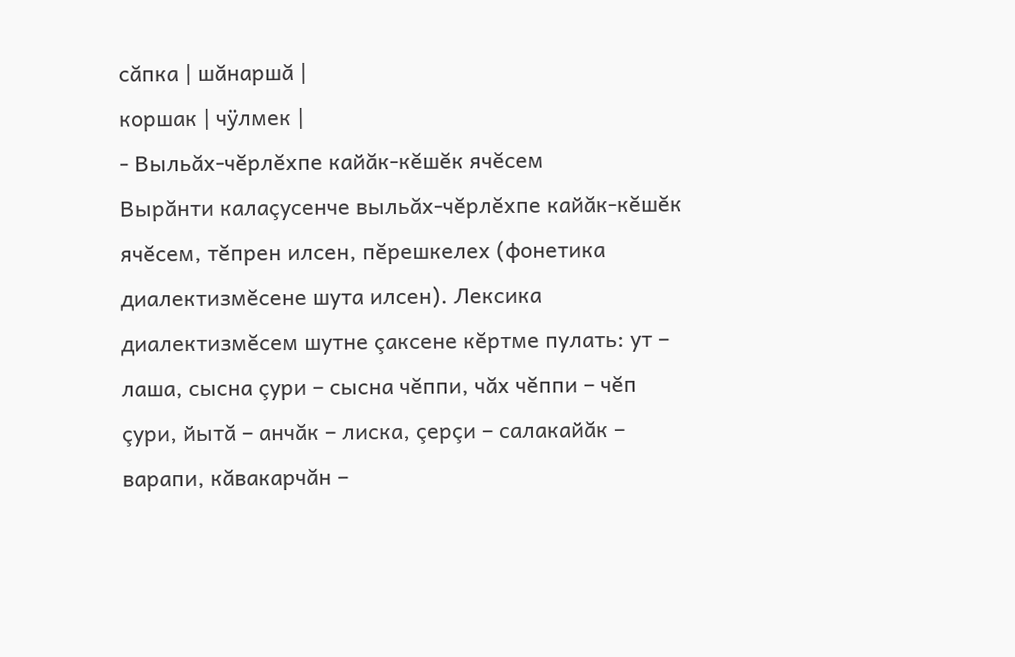сăпка | шăнаршă |
коршак | чÿлмек |
- Выльăх-чĕрлĕхпе кайăк-кĕшĕк ячĕсем
Вырăнти калаçусенче выльăх-чĕрлĕхпе кайăк-кĕшĕк ячĕсем, тĕпрен илсен, пĕрешкелех (фонетика диалектизмĕсене шута илсен). Лексика диалектизмĕсем шутне çаксене кĕртме пулать: ут – лаша, сысна çури – сысна чĕппи, чăх чĕппи – чĕп çури, йытă – анчăк – лиска, çерçи – салакайăк – варапи, кăвакарчăн –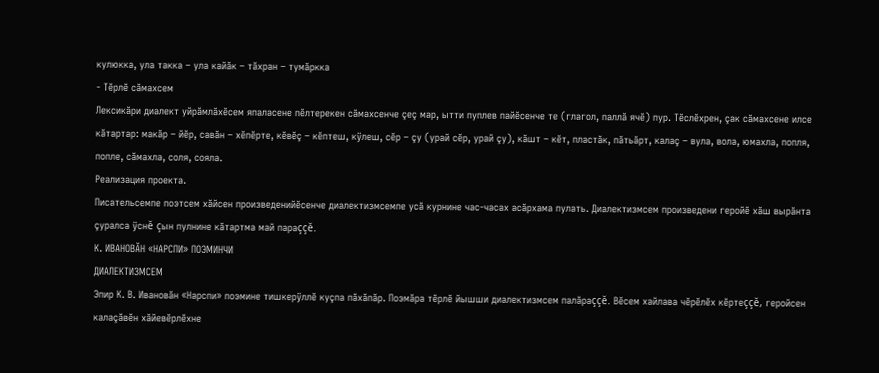кулюкка, ула такка – ула кайăк – тăхран – тумăркка
- Тĕрлĕ сăмахсем
Лексикăри диалект уйрăмлăхĕсем япаласене пĕлтерекен сăмахсенче çеç мар, ытти пуплев пайĕсенче те (глагол, паллă ячĕ) пур. Тĕслĕхрен, çак сăмахсене илсе кăтартар: макăр – йĕр, савăн – хĕпĕрте, кĕвĕç – кĕптеш, кÿлеш, сĕр – çу (урай сĕр, урай çу), кăшт – кĕт, пластăк, пăтьăрт, калаç – вула, вола, юмахла, попля, попле, сăмахла, соля, сояла.
Реализация проекта.
Писательсемпе поэтсем хăйсен произведенийĕсенче диалектизмсемпе усă курнине час-часах асăрхама пулать. Диалектизмсем произведени геройĕ хăш вырăнта çуралса ÿснĕ çын пулнине кăтартма май параççĕ.
К. ИВАНОВĂН «НАРСПИ» ПОЭМИНЧИ
ДИАЛЕКТИЗМСЕМ
Эпир К. В. Ивановăн «Нарспи» поэмине тишкерÿллĕ куçпа пăхăпăр. Поэмăра тĕрлĕ йышши диалектизмсем палăраççĕ. Вĕсем хайлава чĕрĕлĕх кĕртеççĕ, геройсен калаçăвĕн хăйевĕрлĕхне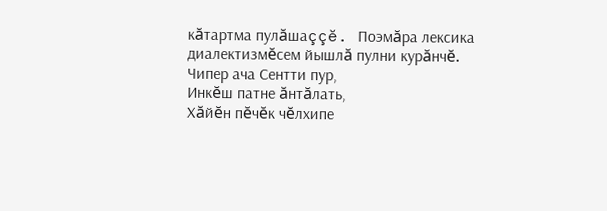кăтартма пулăшаççĕ. Поэмăра лексика диалектизмĕсем йышлă пулни курăнчĕ.
Чипер ача Сентти пур,
Инкĕш патне ăнтăлать,
Хăйĕн пĕчĕк чĕлхипе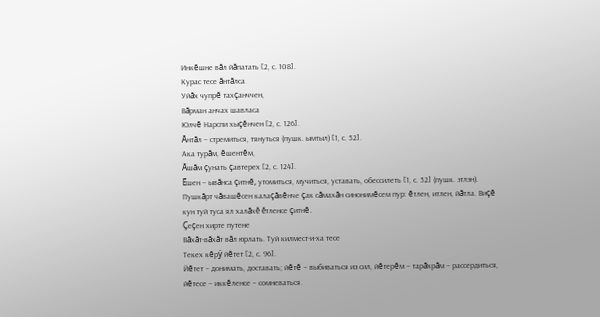Инкĕшне вăл йăпатать [2, с. 108].
Курас тесе ăнтăлса
Уйăх чупрĕ тахçанччен,
Вăрман анчах шавласа
Юлчĕ Нарспи хыçĕнчен [2, с. 126].
Ăнтăл – стремиться, тянуться (пушк. ымтыл) [1, с. 52].
Ака турăм, ĕшентĕм,
Ăшăм çунать çавтерех [2, с. 124].
Ĕшен – ывăнса çитнĕ, утомиться, мучиться, уставать, обессилеть [1, с. 52] (пушк. этлэн). Пушкăрт чăвашĕсен калаçăвĕнче çак сăмахăн синонимĕсем пур: ĕтлен, итлен, йăтла. Виçĕ кун туй туса ял халăхĕ ĕтленсе çитнĕ.
Çеçен хирте путене
Вăхăт-вăхăт вăл юрлать. Туй килмест-и-ха тесе
Текех кĕрÿ йĕтет [2, с. 96].
Йĕтет – донимать, доставать; йĕтĕ – выбиваться из сил, йĕтерĕм – тарăхрăм – рассердиться, йĕтесе – иккĕленсе – сомневаться.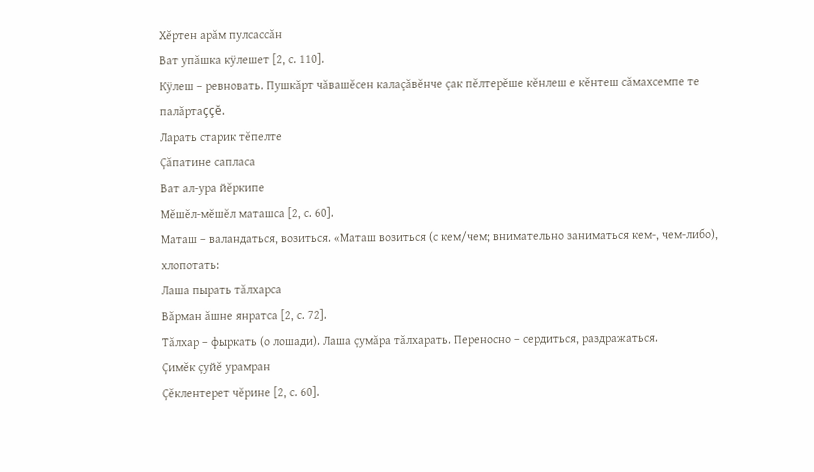Хĕртен арăм пулсассăн
Ват упăшка кÿлешет [2, с. 110].
Кÿлеш – ревновать. Пушкăрт чăвашĕсен калаçăвĕнче çак пĕлтерĕше кĕнлеш е кĕнтеш сăмахсемпе те палăртаççĕ.
Ларать старик тĕпелте
Çăпатине сапласа
Ват ал-ура йĕркипе
Мĕшĕл-мĕшĕл маташса [2, с. 60].
Маташ – валандаться, возиться. «Маташ возиться (с кем/чем; внимательно заниматься кем-, чем-либо), хлопотать:
Лаша пырать тăлхарса
Вăрман ăшне янратса [2, с. 72].
Тăлхар – фыркать (о лошади). Лаша çумăра тăлхарать. Переносно – сердиться, раздражаться.
Çимĕк çуйĕ урамран
Çĕклентерет чĕрине [2, с. 60].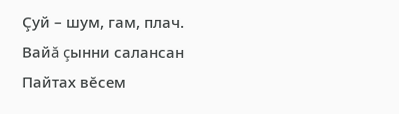Çуй – шум, гам, плач.
Вайă çынни салансан
Пайтах вĕсем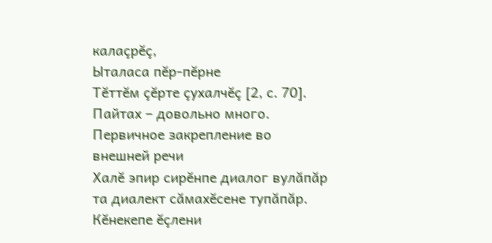калаçрĕç,
Ыталаса пĕр-пĕрне
Тĕттĕм çĕрте çухалчĕç [2, с. 70].
Пайтах – довольно много.
Первичное закрепление во внешней речи
Халĕ эпир сирĕнпе диалог вулăпăр та диалект сăмахĕсене тупăпăр.
Кĕнекепе ĕçлени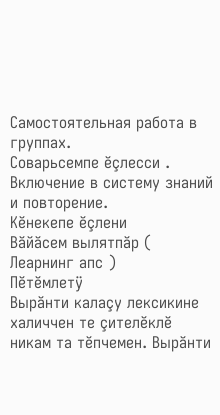Самостоятельная работа в группах.
Соварьсемпе ĕçлесси .
Включение в систему знаний и повторение.
Кĕнекепе ĕçлени
Вăйăсем вылятпăр ( Леарнинг апс )
Пĕтĕмлетÿ
Вырăнти калаçу лексикине халиччен те çителĕклĕ никам та тĕпчемен. Вырăнти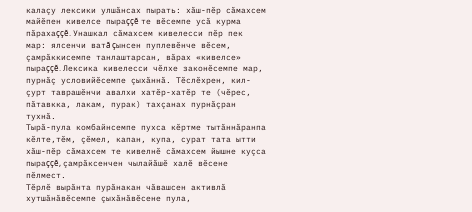калаçу лексики улшăнсах пырать: хăш-пĕр сăмахсем майĕпен кивелсе пыраççĕ те вĕсемпе усă курма пăрахаççĕ. Унашкал сăмахсем кивелесси пĕр пек мар: ялсенчи ватă çынсен пуплевĕнче вĕсем, çамрăккисемпе танлаштарсан, вăрах «кивелсе» пыраççĕ. Лексика кивелесси чĕлхе законĕсемпе мар, пурнăç условийĕсемпе çыхăннă. Тĕслĕхрен, кил-çурт таврашĕнчи авалхи хатĕр-хатĕр те (чĕрес, пăтавкка, лакам, пурак) тахçанах пурнăçран тухнă.
Тырă-пула комбайнсемпе пухса кĕртме тытăннăранпа кĕлте,тĕм, çĕмел, капан, купа, сурат тата ытти хăш-пĕр сăмахсем те кивелнĕ сăмахсем йышне куçса пыраççĕ, çамрăксенчен чылайăшĕ халĕ вĕсене пĕлмест.
Тĕрлĕ вырăнта пурăнакан чăвашсен активлă хутшăнăвĕсемпе çыхăнăвĕсене пула,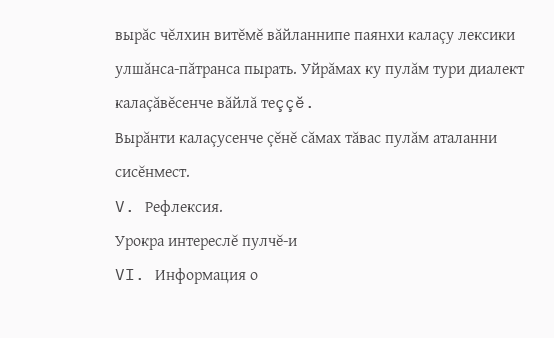вырăс чĕлхин витĕмĕ вăйланнипе паянхи калаçу лексики улшăнса-пăтранса пырать. Уйрăмах ку пулăм тури диалект калаçăвĕсенче вăйлă теççĕ.
Вырăнти калаçусенче çĕнĕ сăмах тăвас пулăм аталанни сисĕнмест.
V. Рефлексия.
Урокра интереслĕ пулчĕ-и
VI. Информация о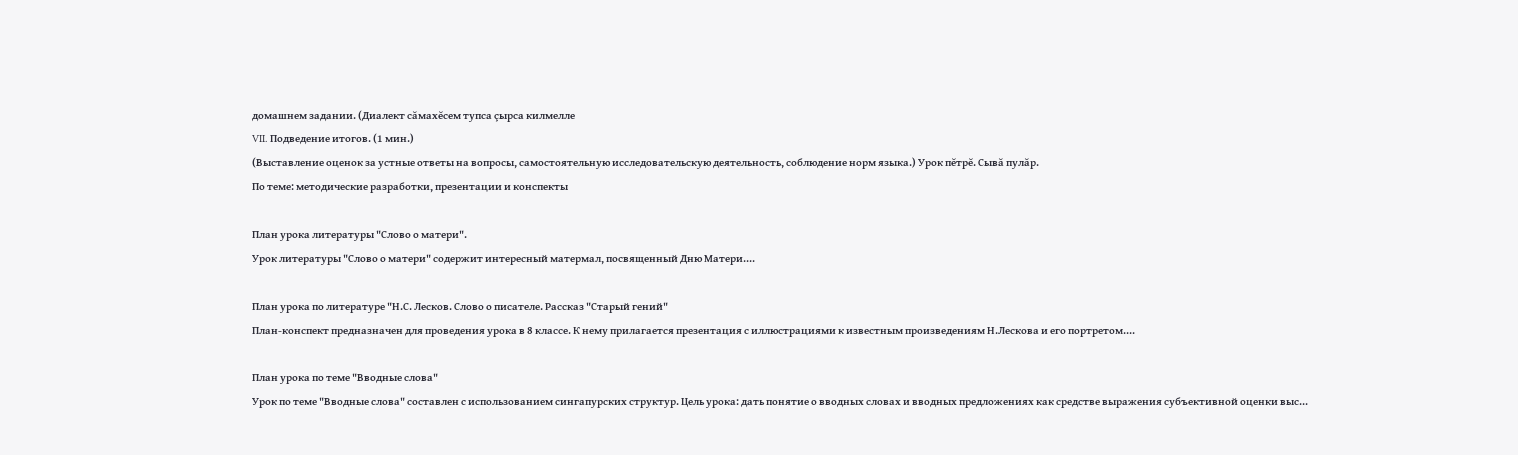домашнем задании. (Диалект сăмахĕсем тупса çырса килмелле
VII. Подведение итогов. (1 мин.)
(Выставление оценок за устные ответы на вопросы, самостоятельную исследовательскую деятельность, соблюдение норм языка.) Урок пĕтрĕ. Сывă пулăр.
По теме: методические разработки, презентации и конспекты

План урока литературы "Слово о матери".
Урок литературы "Слово о матери" содержит интересный матермал, посвященный Дню Матери....

План урока по литературе "Н.С. Лесков. Слово о писателе. Рассказ "Старый гений"
План-конспект предназначен для проведения урока в 8 классе. К нему прилагается презентация с иллюстрациями к известным произведениям Н.Лескова и его портретом....

План урока по теме "Вводные слова"
Урок по теме "Вводные слова" составлен с использованием сингапурских структур. Цель урока: дать понятие о вводных словах и вводных предложениях как средстве выражения субъективной оценки выс...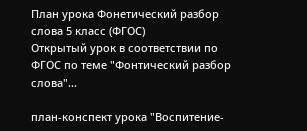План урока Фонетический разбор слова 5 класс (ФГОС)
Открытый урок в соответствии по ФГОС по теме "Фонтический разбор слова"...

план-конспект урока "Воспитение-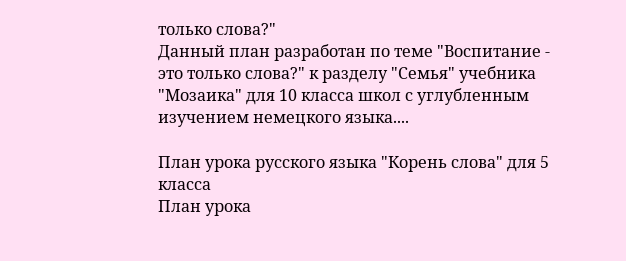только слова?"
Данный план разработан по теме "Воспитание - это только слова?" к разделу "Семья" учебника "Мозаика" для 10 класса школ с углубленным изучением немецкого языка....

План урока русского языка "Корень слова" для 5 класса
План урока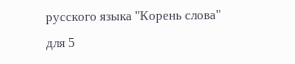русского языка "Корень слова" для 5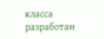класса разработан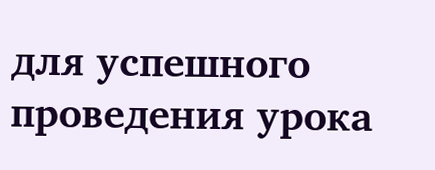для успешного проведения урока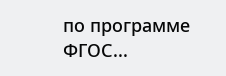по программе ФГОС...